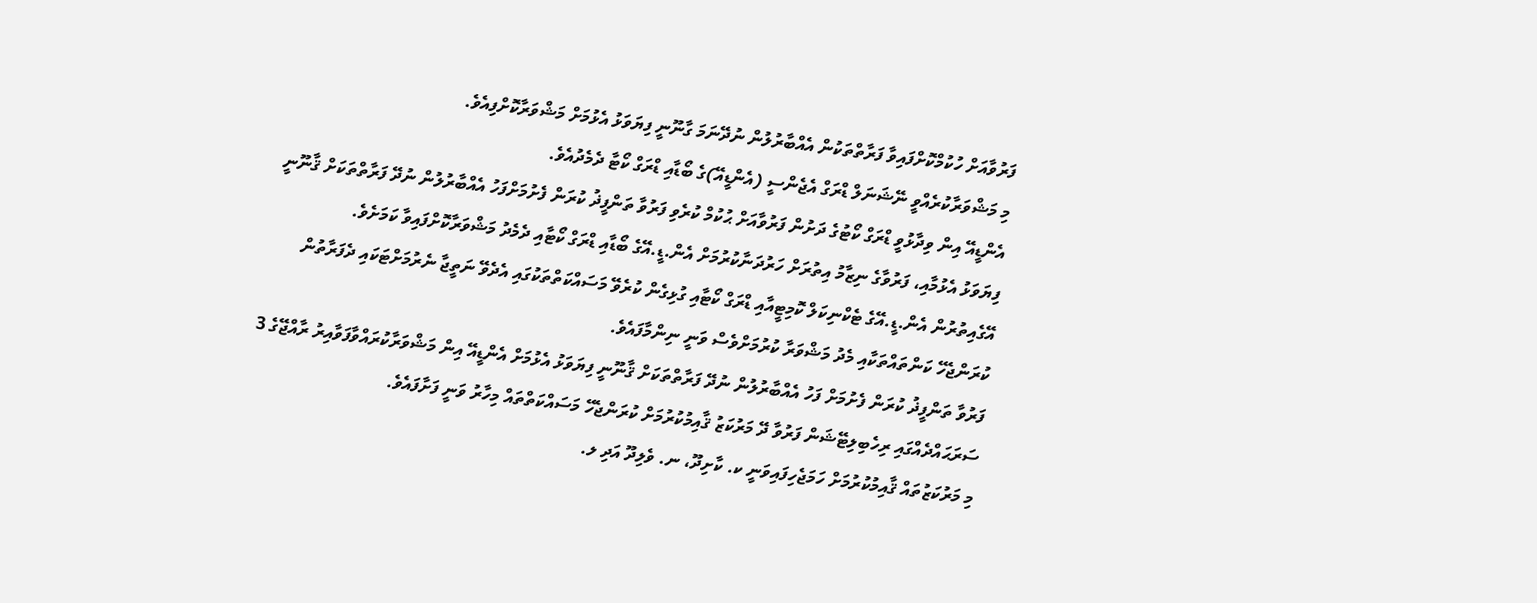ފަރުވާއަށް ހުކުމްކޮށްފައިވާ ފަރާތްތަކުން އެއްބާރުލުން ނުދޭނަމަ ގާނޫނީ ފިޔަވަޅު އެޅުމަށް މަޝްވަރާކޮށްފިއެވެ.
މި މަޝްވަރާކުރެއްވީ ނޭޝަނަލް ޑްރަގް އެޖެންސީ (އެންޑީއޭ)ގެ ބޯޑާއި ޑްރަގް ކޯޓާ ދެމެދުއެވެ.
އެންޑީއޭ އިން ވިދާޅުވީ ޑްރަގް ކޯޓުގެ ދަށުން ފަރުވާއަށް ޙުކުމް ކުރެވި ފަރުވާ ތަންފީޛު ކުރަން ފެށުމަށްފަހު އެއްބާރުލުން ނުދޭ ފަރާތްތަކަށް ޤާނޫނީ ފިޔަވަޅު އެޅުމާއި، ފަރުވާގެ ނިޒާމު އިތުރަށް ހަރުދަނާކުރުމަށް އެން.ޑީ.އޭގެ ބޯޑާއި ޑްރަގް ކޯޓާއި ދެމެދު މަޝްވަރާކޮށްފައިވާ ކަމަށެވެ.
އޭގެއިތުރުން އެން.ޑީ.އޭގެ ޓެކްނިކަލް ކޮމިޓީއާއި ޑްރަގް ކޯޓާއި ގުޅިގެން ކުރެވޭ މަސައްކަތްތަކުގައި އެދެވޭ ނަތީޖާ ނެރުމަށްޓަކައި ދެފަރާތުން ކުރަންޖެހޭ ކަންތައްތަކާއި މެދު މަޝްވަރާ ކުރުމަށްވެސް ވަނީ ނިންމާފައެވެ.
ފަރުވާ ތަންފީޛު ކުރަން ފެށުމަށް ފަހު އެއްބާރުލުން ނުދޭ ފަރާތްތަކަށް ޤާނޫނީ ފިޔަވަޅު އެޅުމަށް އެންޑީއޭ އިން މަޝްވަރާކުރައްވާފަވާއިރު ރާއްޖޭގެ 3 ސަރަޙައްދެއްގައި ރިހެބިލިޓޭޝަން ފަރުވާ ދޭ މަރުކަޒު ޤާއިމުކުރުމަށް ކުރަންޖެހޭ މަސައްކަތްތައް މިހާރު ވަނީ ފަށާފައެވެ.
މި މަރުކަޒުތައް ޤާއިމުކުރުމަށް ހަމަޖެހިފައިވަނީ ކ. ކާށިދޫ، ނ. ވެލިދޫ އަދި ލ.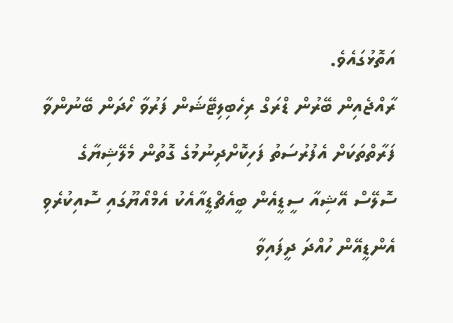އަތޮޅުގައެވެ.
ރާއްޖެއިން ބޭރުން ޑްރަގް ރިހެބިލިޓޭޝަން ފަރުވާ ހޯދަން ބޭނުންވާ ފަރާތްތަކަށް އެފުރުސަތު ފަހިކޮށްދިނުމުގެ ގޮތުން މެލޭޝިޔާގެ ސޮލޭސް އޭޝިއާ ސީޑީއެން ބީއެޗްޑީއާއެކު އެމްއޯޔޫގައި ސޮއިކުރެވި އެންޑީއޭން ހުއްދަ ދީފައިވާ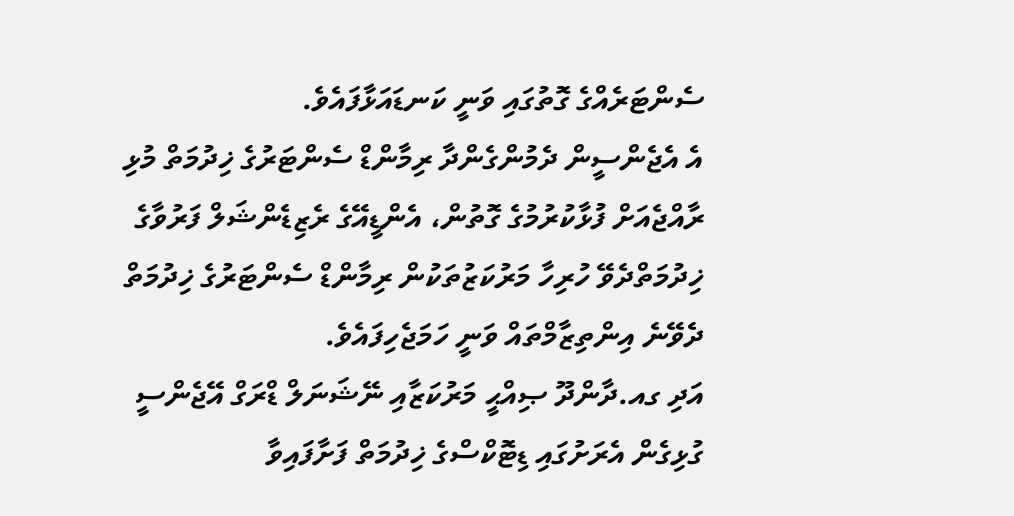ސެންޓަރެއްގެ ގޮތުގައި ވަނީ ކަނޑައަޅާފައެވެ.
އެ އެޖެންސީން ދެމުންގެންދާ ރިމާންޑް ސެންޓަރުގެ ޚިދުމަތް މުޅި ރާއްޖެއަށް ފުޅާކުރުމުގެ ގޮތުން، އެންޑީއޭގެ ރެޒިޑެންޝަލް ފަރުވާގެ ޚިދުމަތްދެވޭ ހުރިހާ މަރުކަޒުތަކުން ރިމާންޑް ސެންޓަރުގެ ޚިދުމަތް ދެވޭނެ އިންތިޒާމްތައް ވަނީ ހަމަޖެހިފައެވެ.
އަދި ގއ.ދާންދޫ ޞިއްޙީ މަރުކަޒާއި ނޭޝަނަލް ޑްރަގް އޭޖެންސީ ގުޅިގެން އެރަށުގައި ޑިޓޮކްސްގެ ޚިދުމަތް ފަށާފައިވާ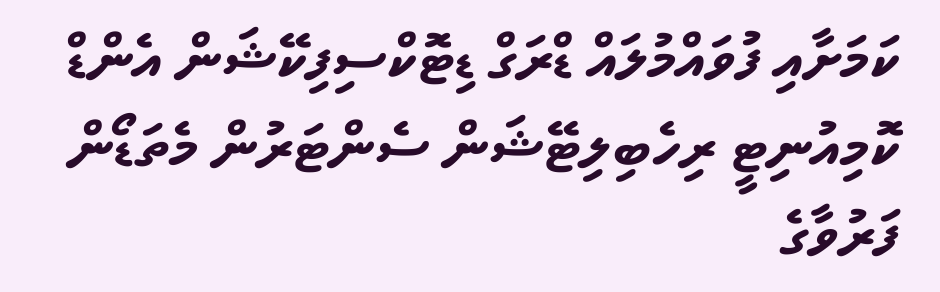ކަމަށާއި ފުވައްމުލައް ޑްރަގް ޑިޓޮކްސިފިކޭޝަން އެންޑް ކޮމިއުނިޓީ ރިހެބިލިޓޭޝަން ސެންޓަރުން މެތަޑޯން ފަރުވާގެ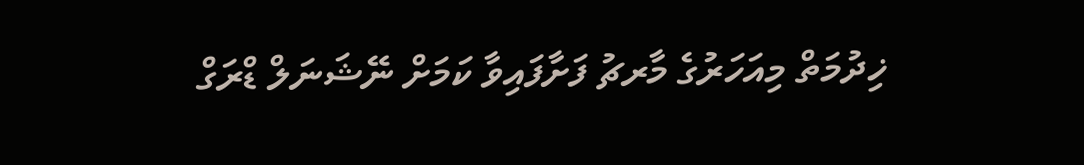ޚިދުމަތް މިއަހަރުގެ މާރޗު ފަށާފައިވާ ކަމަށް ނޭޝަނަލް ޑްރަގް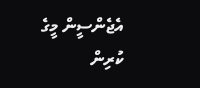އެޖެންސީން މީގެ ކުރިން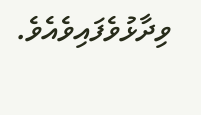ވިދާޅުވެފައިވެއެވެ.